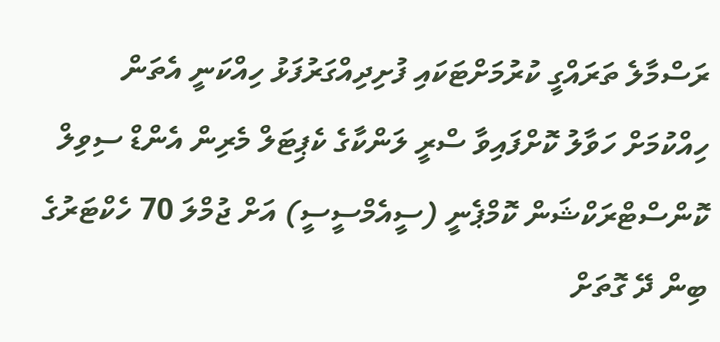ރަސްމާލެ ތަރައްގީ ކުރުމަށްޓަކައި ފުށިދިއްގަރުފަޅު ހިއްކަނީ އެތަން ހިއްކުމަށް ހަވާލު ކޮށްފައިވާ ސްރީ ލަންކާގެ ކެޕިޓަލް މެރިން އެންޑް ސިވިލް ކޮންސްޓްރަކްޝަން ކޮމްޕެނީ (ސީއެމްސީސީ) އަށް ޖުމްލަ 70 ހެކްޓަރުގެ ބިން ދޭ ގޮތަށް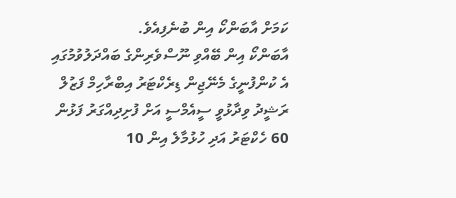ކަމަށް އާބަންކޯ އިން ބުނެފިއެވެ.
އާބަންކޯ އިން ބޭއްވި ނޫސްވެރިންގެ ބައްދަލުވުމުގައި އެ ކުންފުނީގެ މެނޭޖިން ޑިރެކްޓަރު އިބްރާހިމް ފަޒުލް ރަޝީދު ވިދާޅުވީ ސީއެމްސީ އަށް ފުށިދިއްގަރު ފަޅުން 60 ހެކްޓަރު އަދި ހުޅުމާލެ އިން 10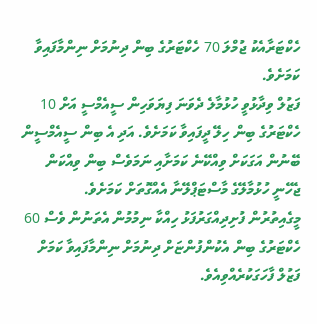ހެކްޓަރާއެކު ޖުމްލަ 70 ހެކްޓަރުގެ ބިން ދިނުމަށް ނިންމާފައިވާ ކަމަށެވެ.
ފަޒުލް ވިދާޅުވީ ހުޅުމާލެ ދެވަނަ ފިޔަވަހިން ސީއެމްސީ އަށް 10 ހެކްޓަރުގެ ބިން ހިލޭ ދީފައިވާ ކަމަށެވެ. އަދި އެ ބިން ސީއެމްސީން ބޭނުން އަގަކަށް ވިއްކޭނެ ކަމަށާއި ނަމަވެސް ބިން ވިއްކަން ޖެހޭނީ ހުޅުމާލޭގެ މާސްޓަޕްލޭނާ އެއްގޮތަށް ކަމަށެވެ.
މީގެއިތުރުން ފުށިދިއްގަރުފަޅު ހިއްކާ ނިމުމުން އެތަނުން ވެސް 60 ހެކްޓަރުގެ ބިން އެކުންފުންޏަށް ދިނުމަށް ނިންމާފައިވާ ކަމަށް ފަޒުލް ފާހަގަކުރެއްވިއެވެ.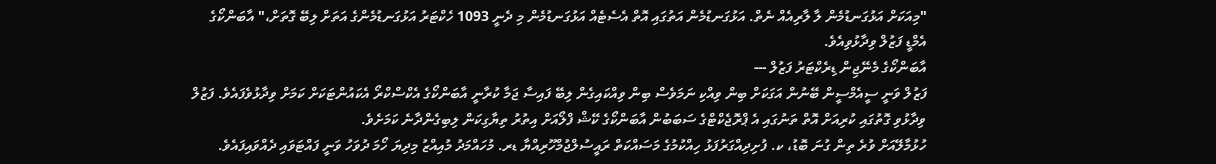"މިއަކަށް އަޅުގަނޑުމެން ލާ ލާރިއެއް ނެތް. އަޅުގަނޑުމެން އަތުގައި އޮތް އެސެޓެއް އަޅުގަނޑުމެން މި ދެނީ 1093 ހެކްޓަރު އަޅުގަނޑުމެންގެ އަތަށް ލިބޭ ގޮތަށް،" އާބަންކޯގެ އެމްޑީ ފަޒުލް ވިދާޅުވިއެވެ.
އާބަންކޯގެ މެނޭޖިން ޑިރެކްޓަރު ފަޒުލް ---
ފަޒުލް ވަނީ ސީއެމްސީން ބޭނުން އަގަކަށް ބިން ވިއްކި ނަމަވެސް ބިން ވިއްކައިގެން ލިބޭ ފައިސާ ޖަމާ ކުރާނީ އާބަންކޯގެ އެކްސްކްރޯ އެކައުންޓަކަށް ކަމަށް ވިދާޅުވެފައެވެ. ފަޒުލް ވިދާޅުވި ގޮތުގައި ކުރިއަށް އޮތް ތަނުގައި އެ ޕްރޮޖެކްޓްގެ ސަބަބުން އާބަންކޯގެ ކޭޝް ފްލޯއަށް އިތުރު ތިޔާގިކަން ލިބިގެންދާނެ ކަމަށެވެ.
ހުޅުމާލޭއަށް ވުރެ ތިން ގުނަ ބޮޑު، ކ. ފުށިދިއްގަރުފަޅު ހިއްކުމުގެ މަސައްކަތް ރައީސުލްޖުމްހޫރިއްޔާ ޑރ. މުހައްމަދު މުއިއްޒު މިދިޔަ ހޯމަ ދުވަހު ވަނީ ފައްޓަވައި ދެއްވައިފައެވެ.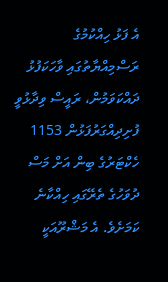އެ ފަޅު ހިއްކުމުގެ ރަސްމިއްޔާތުގައި ވާހަކަފުޅު ދައްކަވަމުން، ރައީސް ވިދާޅުވީ ފުށިދިއްގަރުފަޅުން 1153 ހެކްޓަރުގެ ބިން އަށް މަސް ދުވަހުގެ ތެރޭގައި ހިއްކާނެ ކަމަށެވެ. އެ މަޝްރޫއަކީ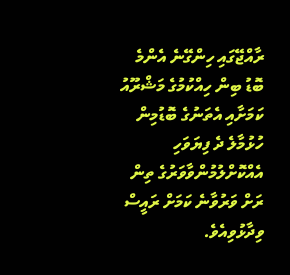ރާއްޖޭގައި ހިންގޭނެ އެންމެ ބޮޑު ބިން ހިއްކުމުގެ މަޝްރޫއު ކަމަށާއި އެތަނުގެ ބޮޑުމިން ހުޅުމާލެ ދެ ފިޔަވަހި އެއްކޮށްލުމުންވާވަރުގެ ތިން ރަށް ވަރުވާނެ ކަމަށް ރައީސް ވިދާޅުވިއެވެ.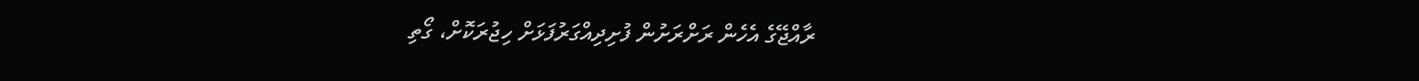ރާއްޖޭގެ އެހެން ރަށްރަށުން ފުށިދިއްގަރުފަޅަށް ހިޖުރަކޮށް، ގޯތި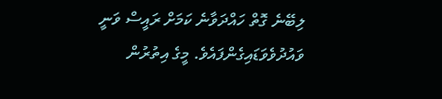ލިބޭނެ ގޮތް ހައްދަވާނެ ކަމަށް ރައީސް ވަނީ ވައުދުވެވަޑައިގެންފައެވެ. މީގެ އިތުރުން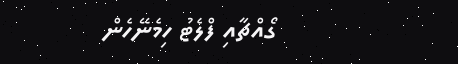ގޯއްޗާއި ފްލެޓު ހިމެނޭހެން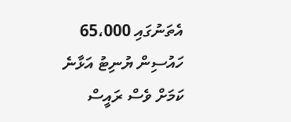އެތަނުގައި 65،000 ހައުސިން ޔުނިޓު އަޅާނެ ކަމަށް ވެސް ރައީސް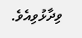ވިދާޅުވިއެވެ.